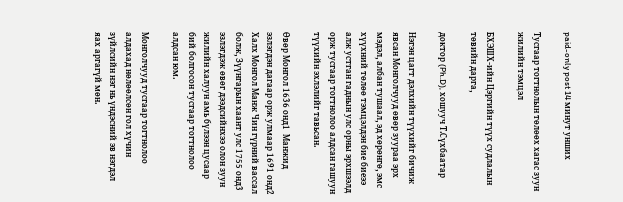paid-only post 14 минут унших

Тусгаар тогтнолын төлөөх хагас зуун жилийн тэмцэл

БХЭШХ-ийн Цэргийн түүх судлалын төвийн дарга,

доктор (Ph.D), хошууч Т.Сүхбаатар

Нэгэн цагт дэлхийн түүхийг бичиж явсан Монголчууд өвөр зуураа эрх мэдэл, албан тушаал, эд хөрөнгө, эмс хүүхний төлөө тэмцэлдэн бие биеээ алж устган гаднын улс орны эрхшээлд орж тусгаар тогтнолоо алдсан гашуун түүхийн эхлэлийг тавьсан.

Өвөр Монгол 1636 онд1  Манжид эзлэгдэн дагаар орж улмаар 1691 онд2 Халх Монгол Манж Чин гүрний вассал болж, Зүүнгарын хаант улс 1755 онд3  эзлэгдэж өвөг дээдсийнхээ олон зуун жилийн халуун амь бүлээн цусаар бий болгосон тусгаар тогтнолоо алдсан юм.

Монголчууд тусгаар тогтнолоо алдахад нөлөөлсөн гол хүчин зүйлсийн нэг нь үндэсний эв нэгдэл яах аргагүй мөн.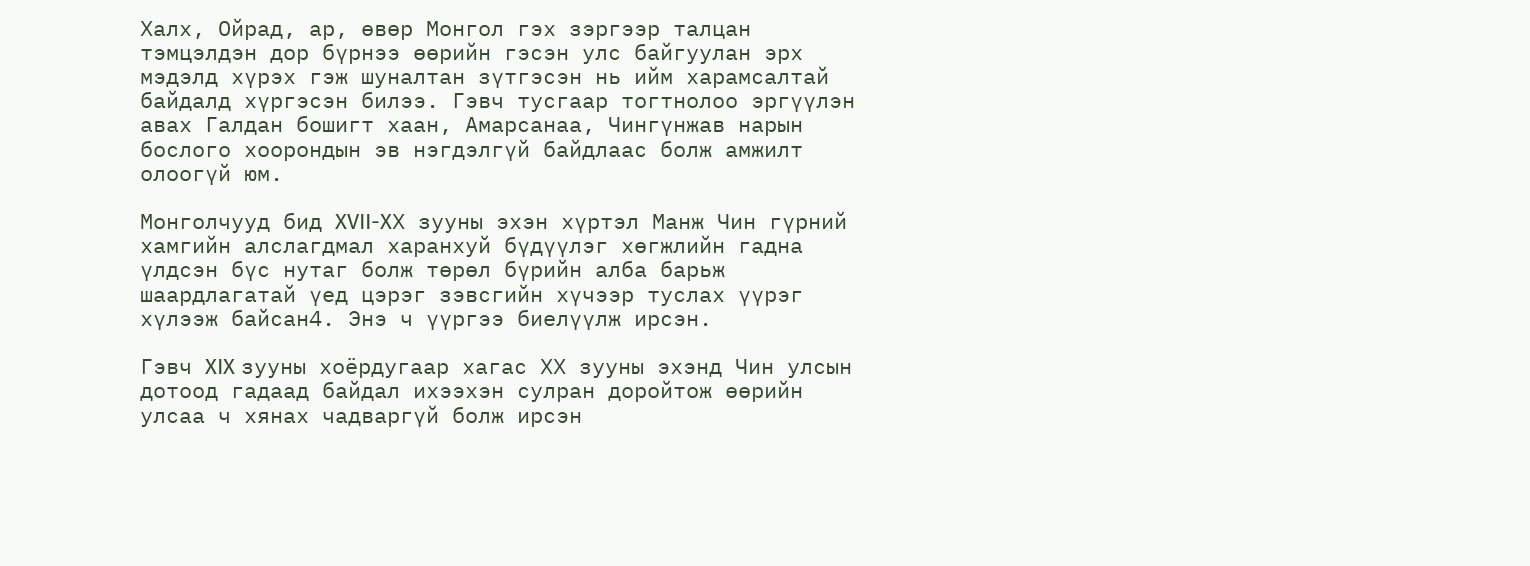Халх, Ойрад, ар, өвөр Монгол гэх зэргээр талцан тэмцэлдэн дор бүрнээ өөрийн гэсэн улс байгуулан эрх мэдэлд хүрэх гэж шуналтан зүтгэсэн нь ийм харамсалтай байдалд хүргэсэн билээ. Гэвч тусгаар тогтнолоо эргүүлэн авах Галдан бошигт хаан, Амарсанаа, Чингүнжав нарын бослого хоорондын эв нэгдэлгүй байдлаас болж амжилт олоогүй юм.

Монголчууд бид XVII-XХ зууны эхэн хүртэл Манж Чин гүрний хамгийн алслагдмал харанхуй бүдүүлэг хөгжлийн гадна үлдсэн бүс нутаг болж төрөл бүрийн алба барьж шаардлагатай үед цэрэг зэвсгийн хүчээр туслах үүрэг хүлээж байсан4. Энэ ч үүргээ биелүүлж ирсэн.

Гэвч XIX зууны хоёрдугаар хагас ХХ зууны эхэнд Чин улсын дотоод гадаад байдал ихээхэн сулран доройтож өөрийн улсаа ч хянах чадваргүй болж ирсэн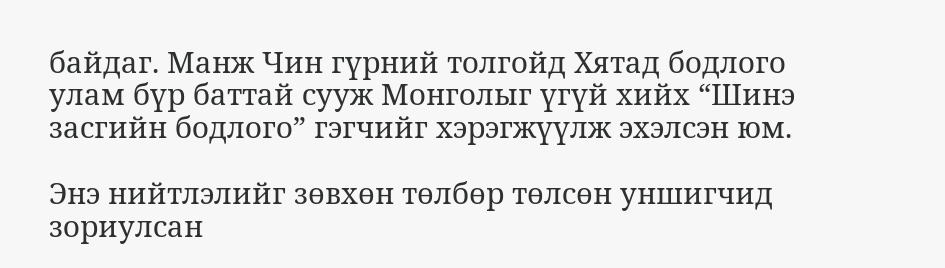байдаг. Манж Чин гүрний толгойд Хятад бодлого улам бүр баттай сууж Монголыг үгүй хийх “Шинэ засгийн бодлого” гэгчийг хэрэгжүүлж эхэлсэн юм.

Энэ нийтлэлийг зөвхөн төлбөр төлсөн уншигчид зориулсан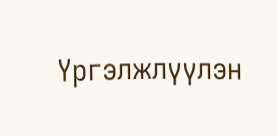Үргэлжлүүлэн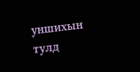уншихын тулд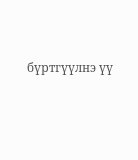бүртгүүлнэ үү